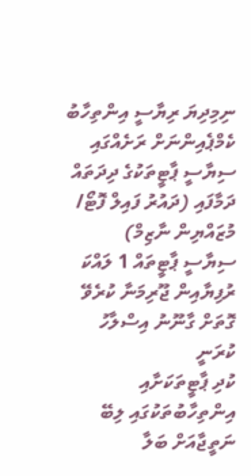ނިމިދިޔަ ރިޔާސީ އިންތިހާބު ކެމްޕެއިންނަށް ރަށެއްގައި ސިޔާސީ ޕާޓީތަކުގެ ދިދަތައް ދަމާފައި (ދައުރު ފައިލް ފޮޓޯ/ މުޒައްޔިން ނާޒިމް)
ސިޔާސީ ޕާޓީތައް 1 ލައްކަ ރުފިޔާއިން ޖޫރިމަނާ ކުރެވޭ ގޮތަށް ގާނޫނު އިސްލާހު ކުރަނީ
ކުދި ޕާޓީތަކަށާއި އިންތިހާބުތަކުގައި ލިބޭ ނަތީޖާއަށް ބަލާ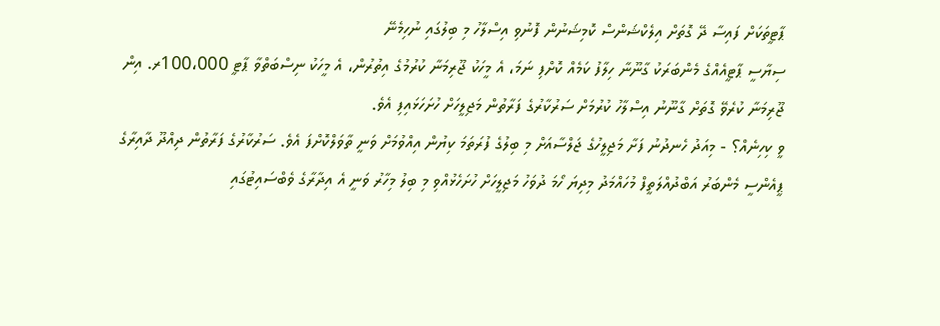ޕާޓީތަކަށް ފައިސާ ދޭ ގޮތަށް އިލެކްޝަންސް ކޮމިޝަނުން ފޮނުވި އިސްލާހު މި ބިލުގައި ނުހިމެނޭ
ސިޔާސީ ޕާޓީއެއްގެ މެންބަރަކު ގާނޫނާ ހިލާފު ކަމެއް ކޮށްފި ނަމަ، އެ މީހަކު ޖޫރިމަނާ ކުރުމުގެ އިތުރުން، އެ މީހަކު ނިސްބަތްވާ ޕާޓީ 100،000ރ. އިން ޖޫރިމަނާ ކުރެވޭ ގޮތަށް ގާނޫނު އިސްލާހު ކުރުމަށް ސަރުކާރުގެ ފަރާތުން މަޖިލީހަށް ހުށަހަޅައިފި އެވެ.
ވީ ކިހިނެއް؟ - މިއަދު ހެނދުނު ފަށާ މަޖިލީހުގެ ޖަލްސާއަށް މި ބިލުގެ ފުރަތަމަ ކިޔުން އިއްވުމަށް ވަނީ ތާވަލްކޮށްފަ އެވެ. ސަރުކާރުގެ ފަރާތުން ދިއްދޫ ދާއިރާގެ ޕީއެންސީ މެންބަރު އަބްދުއްލަތީފް މުހައްމަދު މިދިޔަ ހޯމަ ދުވަހު މަޖިލީހަށް ހުށަހެޅުއްވި މި ބިލު މިހާރު ވަނީ އެ އިދާރާގެ ވެބްސައިޓުގައި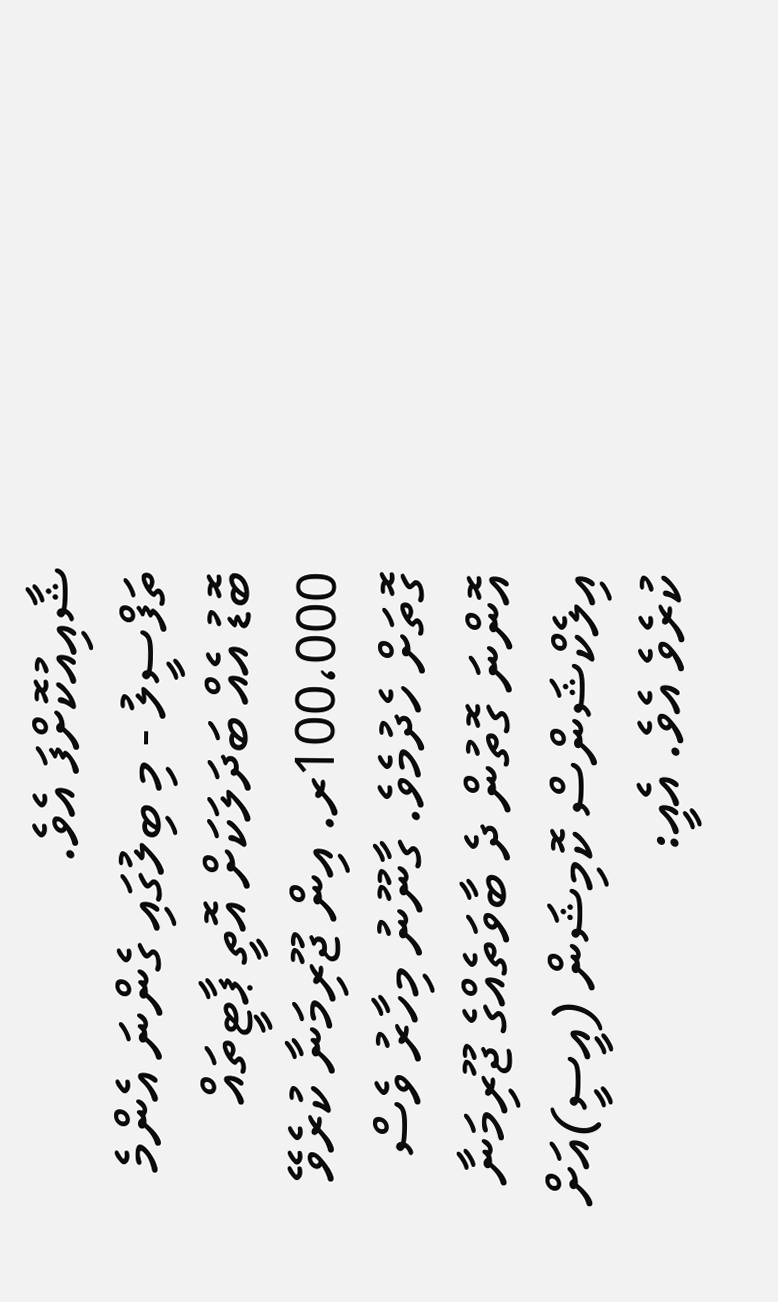ޝާއިއުކޮށްފަ އެވެ.
ތަފްސީލު - މި ބިލުގައި ގެންނަ އެންމެ ބޮޑު އެއް ބަދަލަކަށް އޮތީ ޕާޓީތައް 100،000ރ. އިން ޖޫރިމަނާ ކުރެވޭ ގޮތަށް ހެދުމެވެ. ގާނޫނު މިހާރު ވެސް އޮންނަ ގޮތުން ދެ ބާވަތެއްގެ ޖޫރިމަނާ އިލެކްޝަންސް ކޮމިޝަން (އީސީ)އަށް ކުރެވެ އެވެ. އެއީ: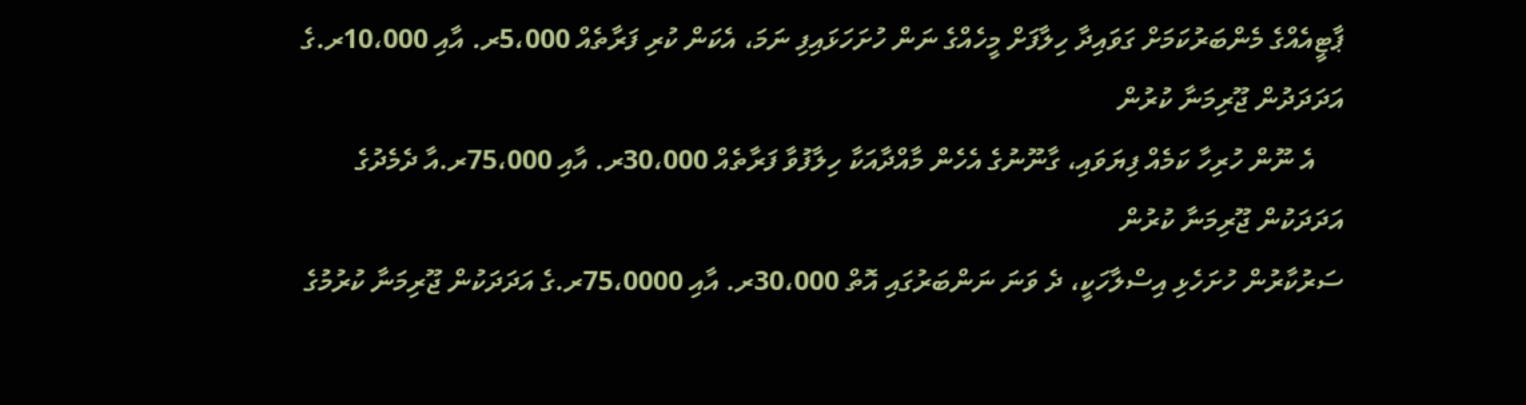ޕާޓީއެއްގެ މެންބަރުކަމަށް ގަވައިދާ ހިލާފަށް މީހެއްގެ ނަން ހުށަހަޅައިފި ނަމަ، އެކަން ކުރި ފަރާތެއް 5،000ރ. އާއި 10،000ރ.ގެ އަދަދަދުން ޖޫރިމަނާ ކުރުން
    އެ ނޫން ހުރިހާ ކަމެއް ފިޔަވައި، ގާނޫނުގެ އެހެން މާއްދާއަކާ ހިލާފުވާ ފަރާތެއް 30،000ރ. އާއި 75،000ރ.އާ ދެމެދުގެ އަދަދަކުން ޖޫރިމަނާ ކުރުން
ސަރުކާރުން ހުށަހެޅި އިސްލާހަކީ، ދެ ވަނަ ނަންބަރުގައި އޮތް 30،000ރ. އާއި 75،0000ރ.ގެ އަދަދަކުން ޖޫރިމަނާ ކުރުމުގެ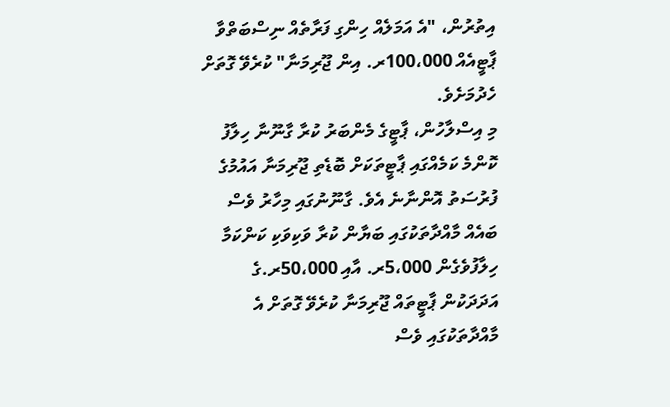އިތުރުން، "އެ އަމަލެއް ހިންގި ފަރާތެއް ނިސްބަތްވާ ޕާޓީއެއް 100،000ރ. އިން ޖޫރިމަނާ" ކުރެވޭ ގޮތަށް ހެދުމަށެވެ.
މި އިސްލާހުން، ޕާޓީގެ މެންބަރު ކުރާ ގާނޫނާ ހިލާފު ކޮންމެ ކަމެއްގައި ޕާޓީތަކަށް ބޮޑެތި ޖޫރިމަނާ އައުމުގެ ފުރުސަތު އޮންނާނެ އެވެ. ގާނޫނުގައި މިހާރު ވެސް ބައެއް މާއްދާތަކުގައި ބަޔާން ކުރާ ވަކިވަކި ކަންކަމާ ހިލާފުވެގެން 5،000ރ. އާއި 50،000ރ.ގެ އަދަދަކުން ޕާޓީތައް ޖޫރިމަނާ ކުރެވޭ ގޮތަށް އެ މާއްދާތަކުގައި ވެސް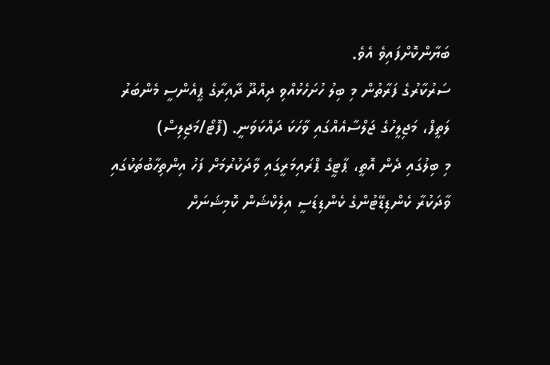ބަޔާންކޮށްފައިވެ އެވެ.
ސަރުކާރުގެ ފަރާތުން މި ބިލު ހުށަހެޅުއްވި ދިއްދޫ ދާއިރާގެ ޕީއެންސީ މެންބަރު ލަތީފް، މަޖިލީހުގެ ޖަލްސާއެއްގައި ވާހަކަ ދައްކަވަނީ. (ފޮޓޯ/މަޖިލިސް)
މި ބިލުގައި ދެން އޮތީ، ޕާޓީގެ ޕްރައިމަރީގައި ވާދަކުރުމަށް ފަހު އިންތިހާބުތަކުގައި ވާދަކުރާ ކެންޑިޑޭޓުންގެ ކެންޑިޑަސީ އިލެކްޝަން ކޮމިޝަނަށް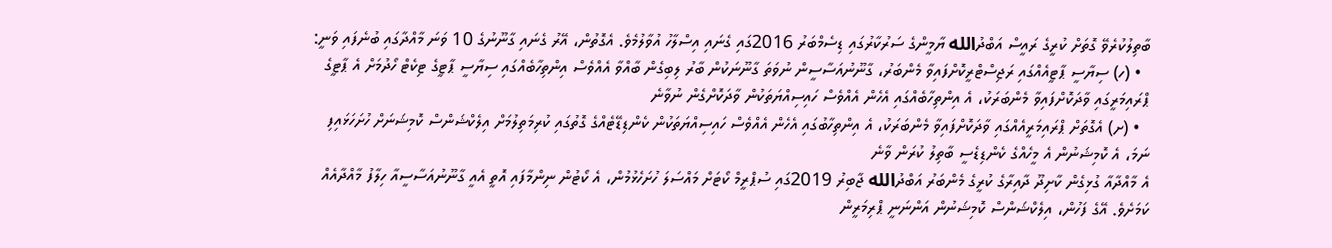ބާތިލުކުރެވޭ ގޮތަށް ކުރީގެ ރައީސް އަބްދުالله ޔާމީންގެ ސަރުކާރުގައި ޑިސެމްބަރު 2016ގައި ގެނައި އިސްލާހު އުވާލުމެވެ. އެގޮތުން، އޭރު ގެނައި ގާނޫނުގެ 10 ވަނަ މާއްދާގައި ބުނެފައި ވަނީ:
  • (ހ) ސިޔާސީ ޕާޓީއެއްގައި ރަޖިސްޓްރީކޮށްފައިވާ މެންބަރު، ގާނޫނުއަސާސީން ނުވަތަ ގާނޫނަކުން ބާރު ލިބިގެން ބާއްވާ އެއްވެސް އިންތިހާބެއްގައި ސިޔާސީ ޕާޓީގެ ޓިކެޓް ހޯދުމަށް އެ ޕާޓީގެ ޕްރައިމަރީގައި ވާދަކޮށްފައިވާ މެންބަރަކު، އެ އިންތިހާބެއްގައި އެހެން އެއްވެސް ހައިސިއްޔަތަކުން ވާދަކޮށްގެން ނުވާނެ
  • (ށ) އެގޮތަށް ޕްރައިމަރީއެއްގައި ވާދަކޮށްފައިވާ މެންބަރަކު، އެ އިންތިހާބުގައި އެހެން އެއްވެސް ހައިސިއްޔަތަކުން ކެންޑިޑޭޓެއްގެ ގޮތުގައި ކުރިމަތިލުމަށް އިލެކްޝަންސް ކޮމިޝަނަށް ހުށަހަޅައިފި ނަމަ، އެ ކޮމިޝަނުން އެ މީހެއްގެ ކެންޑިޑެސީ ބާތިލު ކުރަން ވާނެ
އެ މާއްދާއާ ގުޅިގެން ކާށިދޫ ދާއިރާގެ ކުރީގެ މެންބަރު އަބްދުالله ޖާބިރު 2019ގައި ސުޕްރީމް ކޯޓަށް މައްސަލަ ހުށަހެޅުމުން، އެ ކޯޓުން ނިންމާފައި އޮތީ އެއީ ގާނޫނުއަސާސީއާ ހިލާފު މާއްދާއެއް ކަމަށެވެ. އޭގެ ފަހުން، އިލެކްޝަންސް ކޮމިޝަނުން އަންނަނީ ޕްރިމަރީން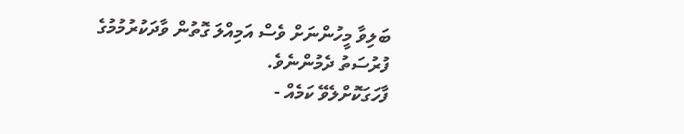ބަލިވާ މީހުންނަށް ވެސް އަމިއްލަ ގޮތުން ވާދަކުރުމުމުގެ ފުރުސަތު ދެމުންނެވެ.
ފާހަގަކޮށްލެވޭ ކަމެއް -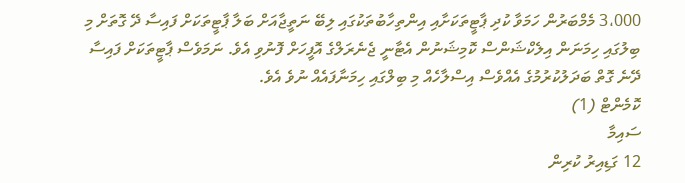3،000 މެމްބަރުން ހަމަވާ ކުދި ޕާޓީތަކަށާއި އިންތިހާބުތަކުގައި ލިބޭ ނަތީޖާއަށް ބަލާ ޕާޓީތަކަށް ފައިސާ ދޭ ގޮތަށް މި ބިލުގައި ހިމަނަން އިލެކްޝަންސް ކޮމިޝަނުން އެޓާނީ ޖެނެރަލްގެ އޮފީހަށް ފޮނުވި އެވެ. ނަމަވެސް ޕާޓީތަކަށް ފައިސާ ދޭނެ ގޮތް ބަދަލުކުރުމުގެ އެއްވެސް އިސްލާހެއް މި ބިލްގައި ހިމަނާފައެއް ނުވެ އެވެ.
ކޮމެންޓް (1)
ސައިމާ
12 ގަޑިއިރު ކުރިން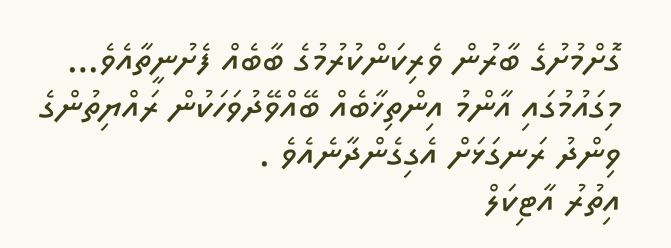ގޮށްމުށުގެ ބާރުން ވެރިކަންކުރުމުގެ ބާބެއް ފެށުނީތާއެވެ… މިގައުމުގައި އާންމު އިންތިޚާބެއް ބޭއްވޭދުވަހަކުން ރައްޔިތުންގެ ވިންދު ރަނގަޅަށް އެގިގެންދާނެއެވެ .
އިތުރު އާޓިކަލް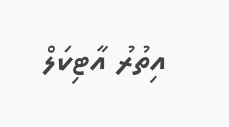އިތުރު އާޓިކަލް